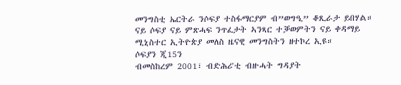መንግስቲ ኤርትራ ንሶፍያ ተስፋማርያም ብ”ወግዒ” ቆጺራታ ይበሃል።
ናይ ሶፍያ ናይ ምጽሓፍ ንጥፈታት ኣንጻር ተቓወምትን ናይ ቀዳማይ ሚኒስተር ኢትዮጵያ መለስ ዜናዊ መንግስትን ዘተኮረ ኢዩ።
ሶፍያን ጂ15ን
ብመስከረም 2001፣ ብድሕሪ'ቲ ብዙሓት ግዳያት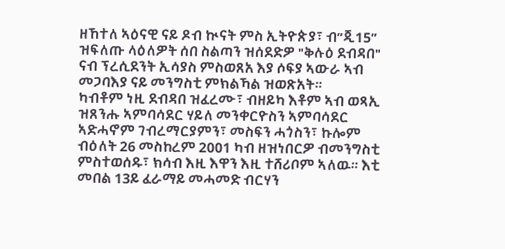ዘኸተለ ኣዕናዊ ናይ ዶብ ኲናት ምስ ኢትዮጵያ፣ ብ”ጂ15” ዝፍለጡ ላዕለዎት ሰበ ስልጣን ዝሰደድዎ "ቅሉዕ ደብዳበ" ናብ ፕረሲደንት ኢሳያስ ምስወጸአ እያ ሶፍያ ኣውራ ኣብ መጋባእያ ናይ መንግስቲ ምክልኻል ዝወጽአት።
ካብቶም ነዚ ደብዳበ ዝፈረሙ፣ ብዘይካ እቶም ኣብ ወጻኢ ዝጸንሑ ኣምባሳደር ሃይለ መንቀርዮስን ኣምባሳደር ኣድሓኖም ገብረማርያምን፣ መስፍን ሓጎስን፣ ኩሎም ብዕለት 26 መስከረም 2001 ካብ ዘዝነበርዎ ብመንግስቲ ምስተወሰዱ፣ ክሳብ እዚ እዋን እዚ ተሸሪቦም ኣለዉ። እቲ መበል 13ይ ፈራማይ መሓመድ ብርሃን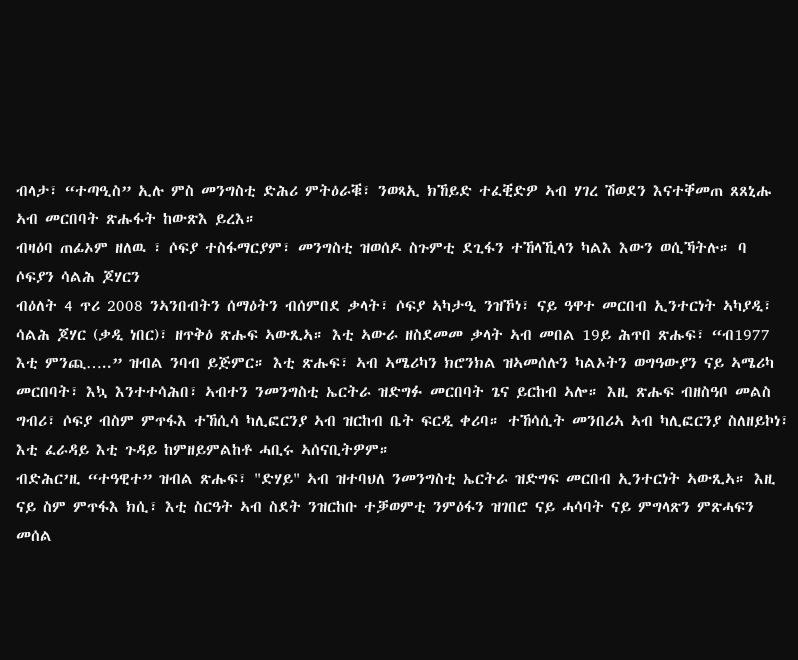ብላታ፣ “ተጣዒስ” ኢሉ ምስ መንግስቲ ድሕሪ ምትዕራቑ፣ ንወጻኢ ክኸይድ ተፈቒድዎ ኣብ ሃገረ ሽወደን እናተቐመጠ ጸጸኒሑ ኣብ መርበባት ጽሑፋት ከውጽእ ይረእ።
ብዛዕባ ጠፊኦም ዘለዉ ፣ ሶፍያ ተስፋማርያም፣ መንግስቲ ዝወሰዶ ስጉምቲ ደጊፋን ተኸላኺላን ካልእ እውን ወሲኻትሉ። ባ
ሶፍያን ሳልሕ ጆሃርን
ብዕለት 4 ጥሪ 2008 ንኣንበብትን ሰማዕትን ብሰምበደ ቃላት፣ ሶፍያ ኣካታዒ ንዝኾነ፣ ናይ ዓዋተ መርበብ ኢንተርነት ኣካያዲ፣ ሳልሕ ጆሃር (ቃዲ ነበር)፣ ዘጥቅዕ ጽሑፍ ኣውጺኣ። እቲ ኣውራ ዘስደመመ ቃላት ኣብ መበል 19ይ ሕጥበ ጽሑፍ፣ “ብ1977 እቲ ምንጪ…..” ዝብል ንባብ ይጅምር። እቲ ጽሑፍ፣ ኣብ ኣሜሪካን ክሮንክል ዝኣመሰሉን ካልኦትን ወግዓውያን ናይ ኣሜሪካ መርበባት፣ እኳ እንተተሳሕበ፣ ኣብተን ንመንግስቲ ኤርትራ ዝድግፉ መርበባት ጌና ይርከብ ኣሎ። እዚ ጽሑፍ ብዘስዓቦ መልስ ግብሪ፣ ሶፍያ ብስም ምጥፋእ ተኸሲሳ ካሊፎርንያ ኣብ ዝርከብ ቤት ፍርዲ ቀሪባ። ተኸሳሲት መንበሪኣ ኣብ ካሊፎርንያ ስለዘይኮነ፣ እቲ ፈራዳይ እቲ ጉዳይ ከምዘይምልከቶ ሓቢሩ ኣሰናቢትዎም።
ብድሕር’ዚ “ተዓዊተ” ዝብል ጽሑፍ፣ "ድሃይ" ኣብ ዝተባህለ ንመንግስቲ ኤርትራ ዝድግፍ መርበብ ኢንተርነት ኣውጺኣ። እዚ ናይ ስም ምጥፋእ ክሲ፣ እቲ ስርዓት ኣብ ስደት ንዝርከቡ ተቓወምቲ ንምዕፋን ዝገበሮ ናይ ሓሳባት ናይ ምግላጽን ምጽሓፍን መሰል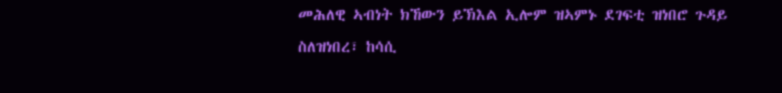መሕለዊ ኣብነት ክኸውን ይኽእል ኢሎም ዝኣምኑ ደገፍቲ ዝነበሮ ጉዳይ ስለዝነበረ፣ ከሳሲ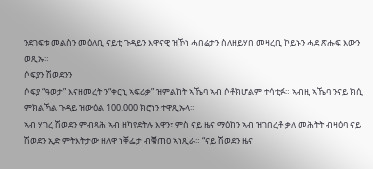ንደገፍቱ መልስን መዕለቢ ናይቲ ጉዳይን እዋናዊ ዝኾነ ሓበሬታን ስለዘይሃበ መዛረቢ ኮይኑን ሓደ ጽሑፍ እውን ወጺኡ።
ሶፍያን ሽወደንን
ሶፍያ “ዓወታ” እናዘመረት ን“ቀርኒ ኣፍሪቃ” ዝምልከት ኣኼባ ኣብ ሶቶክሆልም ተሳቲፉ። ኣብዚ ኣኼባ ንናይ ክሲ ምክልኻል ጉዳይ ዝውዕል 100.000 ክሮነን ተዋጺኡላ።
ኣብ ሃገረ ሽወደን ምብጻሕ ኣብ ዘካየደትሉ እዋን፣ ምስ ናይ ዜና ማዕከን ኣብ ዝገበረቶ ቃለ መሕትት ብዛዕባ ናይ ሽወደን ኢድ ምትእትታው ዘለዋ ነቐፌታ ብቑጠዐ ኣነጺራ። “ናይ ሽወደን ዜና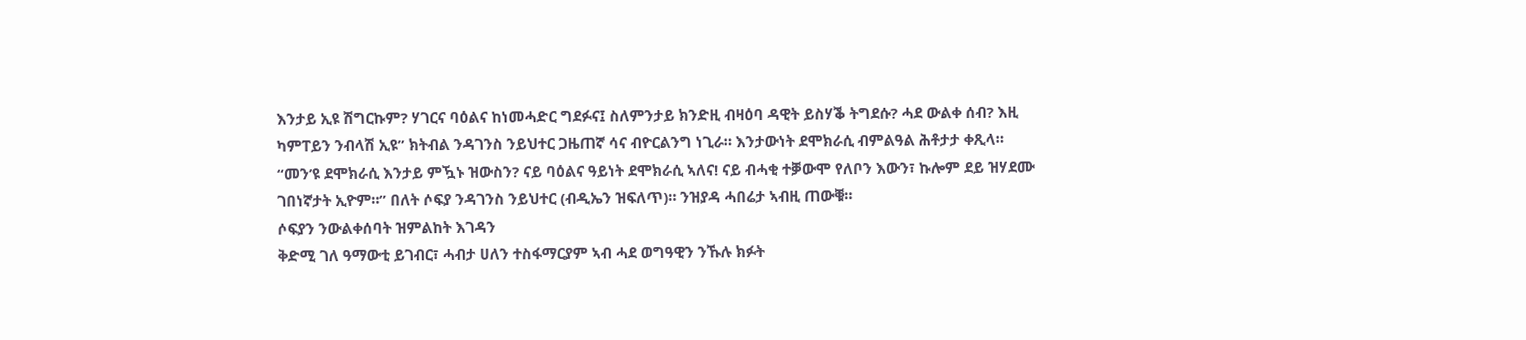እንታይ ኢዩ ሽግርኩም? ሃገርና ባዕልና ከነመሓድር ግደፉና፤ ስለምንታይ ክንድዚ ብዛዕባ ዳዊት ይስሃቕ ትግደሱ? ሓደ ውልቀ ሰብ? እዚ ካምፐይን ንብላሽ ኢዩ” ክትብል ንዳገንስ ንይህተር ጋዜጠኛ ሳና ብዮርልንግ ነጊራ። እንታውነት ደሞክራሲ ብምልዓል ሕቶታታ ቀጺላ። “መን’ዩ ደሞክራሲ እንታይ ምዃኑ ዝውስን? ናይ ባዕልና ዓይነት ደሞክራሲ ኣለና! ናይ ብሓቂ ተቓውሞ የለቦን እውን፣ ኩሎም ደይ ዝሃደሙ ገበነኛታት ኢዮም።” በለት ሶፍያ ንዳገንስ ንይህተር (ብዲኤን ዝፍለጥ)። ንዝያዳ ሓበሬታ ኣብዚ ጠውቑ።
ሶፍያን ንውልቀሰባት ዝምልከት እገዳን
ቅድሚ ገለ ዓማውቲ ይገብር፣ ሓብታ ሀለን ተስፋማርያም ኣብ ሓደ ወግዓዊን ንኹሉ ክፉት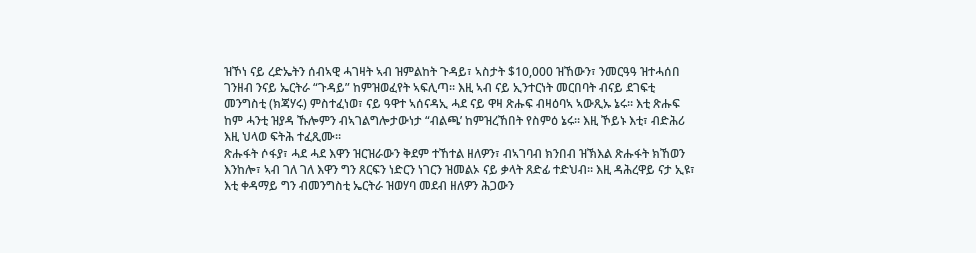ዝኾነ ናይ ረድኤትን ሰብኣዊ ሓገዛት ኣብ ዝምልከት ጉዳይ፣ ኣስታት $10,000 ዝኸውን፣ ንመርዓዓ ዝተሓሰበ ገንዘብ ንናይ ኤርትራ “ጉዳይ” ከምዝወፈየት ኣፍሊጣ። እዚ ኣብ ናይ ኢንተርነት መርበባት ብናይ ደገፍቲ መንግስቲ (ክጃሃሩ) ምስተፈነወ፣ ናይ ዓዋተ ኣሰናዳኢ ሓደ ናይ ዋዛ ጽሑፍ ብዛዕባኣ ኣውጺኡ ኔሩ። እቲ ጽሑፍ ከም ሓንቲ ዝያዳ ኹሎምን ብኣገልግሎታውነታ “ብልጫ’ ከምዝረኸበት የስምዕ ኔሩ። እዚ ኾይኑ እቲ፣ ብድሕሪ እዚ ህላወ ፍትሕ ተፈጺሙ።
ጽሑፋት ሶፋያ፣ ሓደ ሓደ እዋን ዝርዝራውን ቅደም ተኸተል ዘለዎን፣ ብኣገባብ ክንበብ ዝኽእል ጽሑፋት ክኸወን እንከሎ፣ ኣብ ገለ ገለ እዋን ግን ጸርፍን ነድርን ነገርን ዝመልኦ ናይ ቃላት ጸድፊ ተድህብ። እዚ ዳሕረዋይ ናታ ኢዩ፣ እቲ ቀዳማይ ግን ብመንግስቲ ኤርትራ ዝወሃባ መደብ ዘለዎን ሕጋውን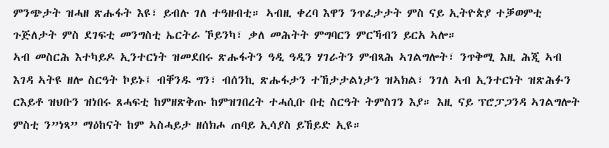ምንጭታት ዝሓዘ ጽሑፋት እዩ፣ ይብሉ ገለ ተዓዘብቲ። ኣብዚ ቀረባ እዋን ንጥፈታታት ምስ ናይ ኢትዮጵያ ተቓወምቲ ጉጅለታት ምስ ደገፍቲ መንግስቲ ኤርትራ ኾይንካ፣ ቃለ መሕትት ምግባርን ምርኻብን ይርአ ኣሎ።
ኣብ መስርሕ እተካይዶ ኢንተርነት ዝመደበሩ ጽሑፋትን ዓዲ ዓዲን ሃገራትን ምብጻሕ ኣገልግሎት፣ ንጥቅሚ እዚ ሕጂ ኣብ እገዳ ኣትዩ ዘሎ ስርዓት ኮይኑ፤ ብቐንዱ ግን፣ ብሰንኪ ጽሑፋታን ተኸታታልነታን ዝኣክል፣ ንገለ ኣብ ኢንተርነት ዝጽሕፉን ርእይቶ ዝህቡን ዝነበሩ ጸሓፍቲ ከምዘጽቅጡ ከምዝገበረት ተሓሲቡ በቲ ስርዓት ትምስገን እያ። እዚ ናይ ፕሮፓጋንዳ ኣገልግሎት ምስቲ ን”ነጻ” ማዕከናት ከም ኣስሓይታ ዘሰክሖ ጠባይ ኢሳያስ ይኸይድ ኢዩ።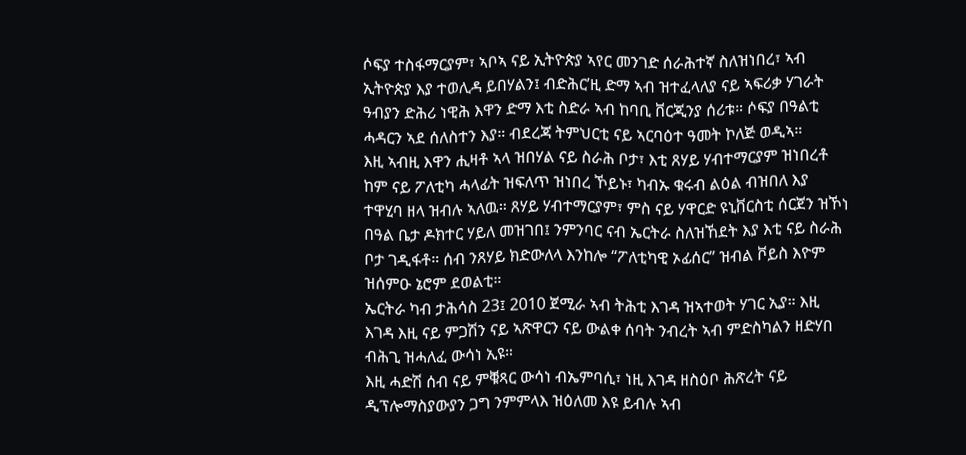ሶፍያ ተስፋማርያም፣ ኣቦኣ ናይ ኢትዮጵያ ኣየር መንገድ ሰራሕተኛ ስለዝነበረ፣ ኣብ ኢትዮጵያ እያ ተወሊዳ ይበሃልን፤ ብድሕር’ዚ ድማ ኣብ ዝተፈላለያ ናይ ኣፍሪቃ ሃገራት ዓብያን ድሕሪ ነዊሕ እዋን ድማ እቲ ስድራ ኣብ ከባቢ ቨርጂንያ ሰሪቱ። ሶፍያ በዓልቲ ሓዳርን ኣደ ሰለስተን እያ። ብደረጃ ትምህርቲ ናይ ኣርባዕተ ዓመት ኮለጅ ወዲኣ።
እዚ ኣብዚ እዋን ሒዛቶ ኣላ ዝበሃል ናይ ስራሕ ቦታ፣ እቲ ጸሃይ ሃብተማርያም ዝነበረቶ ከም ናይ ፖለቲካ ሓላፊት ዝፍለጥ ዝነበረ ኾይኑ፣ ካብኡ ቁሩብ ልዕል ብዝበለ እያ ተዋሂባ ዘላ ዝብሉ ኣለዉ። ጸሃይ ሃብተማርያም፣ ምስ ናይ ሃዋርድ ዩኒቨርስቲ ሰርጀን ዝኾነ በዓል ቤታ ዶክተር ሃይለ መዝገበ፤ ንምንባር ናብ ኤርትራ ስለዝኸደት እያ እቲ ናይ ስራሕ ቦታ ገዲፋቶ። ሰብ ንጸሃይ ክድውለላ እንከሎ “ፖለቲካዊ ኦፊሰር” ዝብል ቮይስ እዮም ዝሰምዑ ኔሮም ደወልቲ።
ኤርትራ ካብ ታሕሳስ 23፤ 2010 ጀሚራ ኣብ ትሕቲ እገዳ ዝኣተወት ሃገር ኢያ። እዚ እገዳ እዚ ናይ ምጋሽን ናይ ኣጽዋርን ናይ ውልቀ ሰባት ንብረት ኣብ ምድስካልን ዘድሃበ ብሕጊ ዝሓለፈ ውሳነ ኢዩ።
እዚ ሓድሽ ሰብ ናይ ምቑጻር ውሳነ ብኤምባሲ፣ ነዚ እገዳ ዘስዕቦ ሕጽረት ናይ ዲፕሎማስያውያን ጋግ ንምምላእ ዝዕለመ እዩ ይብሉ ኣብ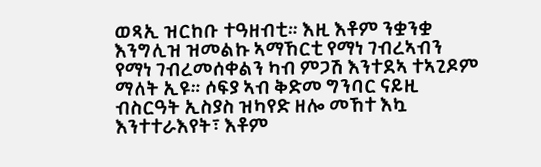ወጻኢ ዝርከቡ ተዓዘብቲ። እዚ እቶም ንቋንቋ እንግሊዝ ዝመልኩ ኣማኸርቲ የማነ ገብረኣብን የማነ ገብረመሰቀልን ካብ ምጋሽ እንተደኣ ተኣጊዶም ማለት ኢዩ። ሶፍያ ኣብ ቅድመ ግንባር ናይዚ ብስርዓት ኢስያስ ዝካየድ ዘሎ መኸተ እኳ እንተተራእየት፣ እቶም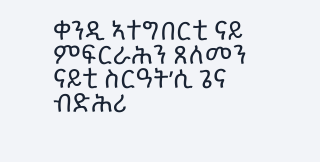ቀንዲ ኣተግበርቲ ናይ ምፍርራሕን ጸለመን ናይቲ ስርዓት’ሲ ጌና ብድሕሪ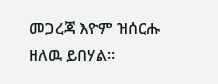መጋረጃ እዮም ዝሰርሑ ዘለዉ ይበሃል።